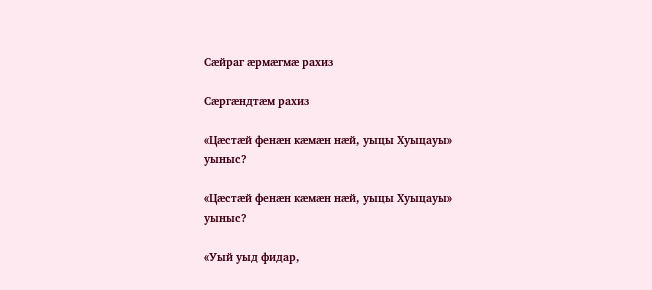Сӕйраг ӕрмӕгмӕ рахиз

Сӕргӕндтӕм рахиз

«Цӕстӕй фенӕн кӕмӕн нӕй, уыцы Хуыцауы» уыныс?

«Цӕстӕй фенӕн кӕмӕн нӕй, уыцы Хуыцауы» уыныс?

«Уый уыд фидар,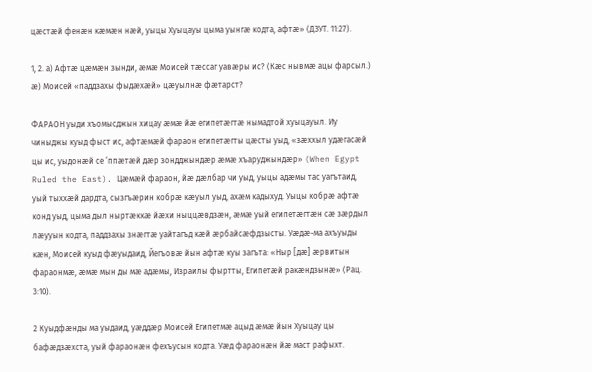цӕстӕй фенӕн кӕмӕн нӕй, уыцы Хуыцауы цыма уынгӕ кодта, афтӕ» (ДЗУТ. 11:27).

1, 2. а) Афтӕ цӕмӕн зынди, ӕмӕ Моисей тӕссаг уавӕры ис? (Кӕс нывмӕ ацы фарсыл.) ӕ) Моисей «паддзахы фыдӕхӕй» цӕуылнӕ фӕтарст?

ФАРАОН уыди хъомысджын хицау ӕмӕ йӕ египетӕгтӕ нымадтой хуыцауыл. Иу чиныджы куыд фыст ис, афтӕмӕй фараон египетӕгты цӕсты уыд, «зӕххыл удӕгасӕй цы ис, уыдонӕй се ’ппӕтӕй дӕр зондджындӕр ӕмӕ хъаруджындӕр» (When Egypt Ruled the East). Цӕмӕй фараон, йӕ дӕлбар чи уыд, уыцы адӕмы тас уагътаид, уый тыххӕй дардта, сызгъӕрин кобрӕ кӕуыл уыд, ахӕм кадыхуд. Уыцы кобрӕ афтӕ конд уыд, цыма дыл ныртӕккӕ йӕхи ныццӕвдзӕн, ӕмӕ уый египетӕгтӕн сӕ зӕрдыл лӕууын кодта, паддзахы знӕгтӕ уайтагъд кӕй ӕрбайсӕфдзысты. Уӕдӕ-ма ахъуыды кӕн, Моисей куыд фӕуыдаид, Йегъовӕ йын афтӕ куы загъта: «Ныр [дӕ] ӕрвитын фараонмӕ, ӕмӕ мын ды мӕ адӕмы, Израилы фыртты, Египетӕй ракӕндзынӕ» (Рац. 3:10).

2 Куыдфӕнды ма уыдаид, уӕддӕр Моисей Египетмӕ ацыд ӕмӕ йын Хуыцау цы бафӕдзӕхста, уый фараонӕн фехъусын кодта. Уӕд фараонӕн йӕ маст рафыхт.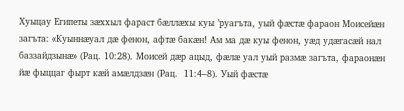Хуыцау Египеты зӕххыл фараст бӕллӕхы куы ’руагъта, уый фӕстӕ фараон Моисейӕн загъта: «Куыннӕуал дӕ фенон, афтӕ бакӕн! Ам ма дӕ куы фенон, уӕд удӕгасӕй нал баззайдзынӕ» (Рац. 10:28). Моисей дӕр ацыд, фӕлӕ уал уый размӕ загъта, фараонӕн йӕ фыццаг фырт кӕй амӕлдзӕн (Рац.  11:4–8). Уый фӕстӕ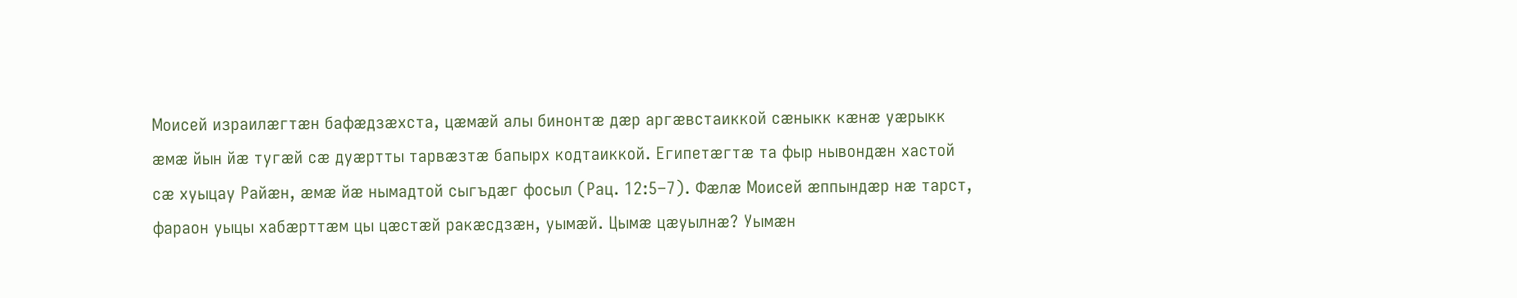Моисей израилӕгтӕн бафӕдзӕхста, цӕмӕй алы бинонтӕ дӕр аргӕвстаиккой сӕныкк кӕнӕ уӕрыкк ӕмӕ йын йӕ тугӕй сӕ дуӕртты тарвӕзтӕ бапырх кодтаиккой. Египетӕгтӕ та фыр нывондӕн хастой сӕ хуыцау Райӕн, ӕмӕ йӕ нымадтой сыгъдӕг фосыл (Рац. 12:5–7). Фӕлӕ Моисей ӕппындӕр нӕ тарст, фараон уыцы хабӕрттӕм цы цӕстӕй ракӕсдзӕн, уымӕй. Цымӕ цӕуылнӕ? Уымӕн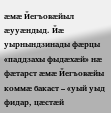ӕмӕ Йегъовӕйыл ӕууӕндыд. Йӕ уырнындзинады фӕрцы «паддзахы фыдӕхӕй» нӕ фӕтарст ӕмӕ Йегъовӕйы коммӕ бакаст – «уый уыд фидар, цӕстӕй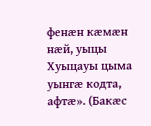фенӕн кӕмӕн нӕй, уыцы Хуыцауы цыма уынгӕ кодта, афтӕ». (Бакӕс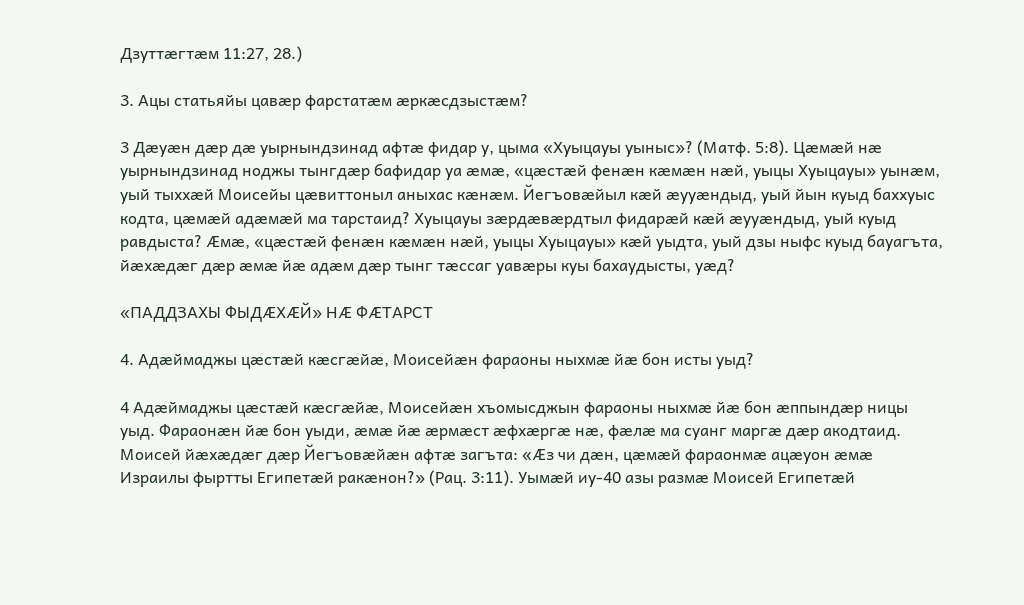Дзуттӕгтӕм 11:27, 28.)

3. Ацы статьяйы цавӕр фарстатӕм ӕркӕсдзыстӕм?

3 Дӕуӕн дӕр дӕ уырнындзинад афтӕ фидар у, цыма «Хуыцауы уыныс»? (Матф. 5:8). Цӕмӕй нӕ уырнындзинад ноджы тынгдӕр бафидар уа ӕмӕ, «цӕстӕй фенӕн кӕмӕн нӕй, уыцы Хуыцауы» уынӕм, уый тыххӕй Моисейы цӕвиттоныл аныхас кӕнӕм. Йегъовӕйыл кӕй ӕууӕндыд, уый йын куыд баххуыс кодта, цӕмӕй адӕмӕй ма тарстаид? Хуыцауы зӕрдӕвӕрдтыл фидарӕй кӕй ӕууӕндыд, уый куыд равдыста? Ӕмӕ, «цӕстӕй фенӕн кӕмӕн нӕй, уыцы Хуыцауы» кӕй уыдта, уый дзы ныфс куыд бауагъта, йӕхӕдӕг дӕр ӕмӕ йӕ адӕм дӕр тынг тӕссаг уавӕры куы бахаудысты, уӕд?

«ПАДДЗАХЫ ФЫДӔХӔЙ» НӔ ФӔТАРСТ

4. Адӕймаджы цӕстӕй кӕсгӕйӕ, Моисейӕн фараоны ныхмӕ йӕ бон исты уыд?

4 Адӕймаджы цӕстӕй кӕсгӕйӕ, Моисейӕн хъомысджын фараоны ныхмӕ йӕ бон ӕппындӕр ницы уыд. Фараонӕн йӕ бон уыди, ӕмӕ йӕ ӕрмӕст ӕфхӕргӕ нӕ, фӕлӕ ма суанг маргӕ дӕр акодтаид. Моисей йӕхӕдӕг дӕр Йегъовӕйӕн афтӕ загъта: «Ӕз чи дӕн, цӕмӕй фараонмӕ ацӕуон ӕмӕ Израилы фыртты Египетӕй ракӕнон?» (Рац. 3:11). Уымӕй иу-40 азы размӕ Моисей Египетӕй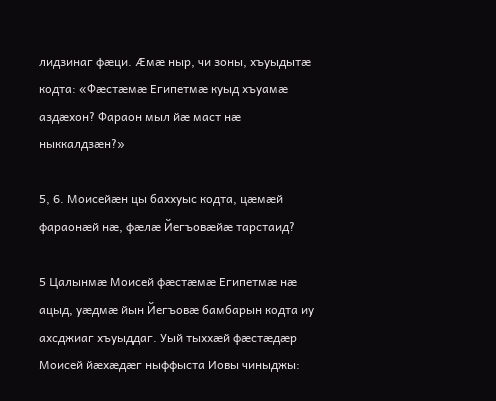лидзинаг фӕци. Ӕмӕ ныр, чи зоны, хъуыдытӕ кодта: «Фӕстӕмӕ Египетмӕ куыд хъуамӕ аздӕхон? Фараон мыл йӕ маст нӕ ныккалдзӕн?»

5, 6. Моисейӕн цы баххуыс кодта, цӕмӕй фараонӕй нӕ, фӕлӕ Йегъовӕйӕ тарстаид?

5 Цалынмӕ Моисей фӕстӕмӕ Египетмӕ нӕ ацыд, уӕдмӕ йын Йегъовӕ бамбарын кодта иу ахсджиаг хъуыддаг. Уый тыххӕй фӕстӕдӕр Моисей йӕхӕдӕг ныффыста Иовы чиныджы: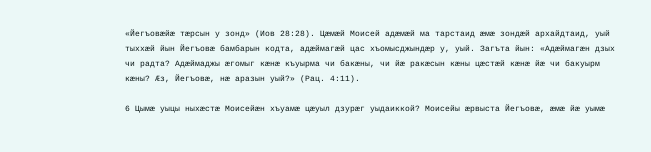«Йегъовӕйӕ тӕрсын у зонд» (Иов 28:28). Цӕмӕй Моисей адӕмӕй ма тарстаид ӕмӕ зондӕй архайдтаид, уый тыххӕй йын Йегъовӕ бамбарын кодта, адӕймагӕй цас хъомысджындӕр у, уый. Загъта йын: «Адӕймагӕн дзых чи радта? Адӕймаджы ӕгомыг кӕнӕ къуырма чи бакӕны, чи йӕ ракӕсын кӕны цӕстӕй кӕнӕ йӕ чи бакуырм кӕны? Ӕз, Йегъовӕ, нӕ аразын уый?» (Рац. 4:11).

6 Цымӕ уыцы ныхӕстӕ Моисейӕн хъуамӕ цӕуыл дзурӕг уыдаиккой? Моисейы ӕрвыста Йегъовӕ, ӕмӕ йӕ уымӕ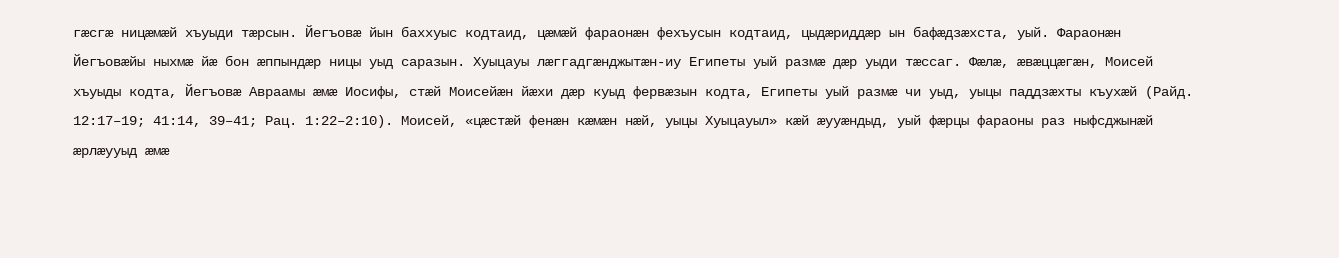гӕсгӕ ницӕмӕй хъуыди тӕрсын. Йегъовӕ йын баххуыс кодтаид, цӕмӕй фараонӕн фехъусын кодтаид, цыдӕриддӕр ын бафӕдзӕхста, уый. Фараонӕн Йегъовӕйы ныхмӕ йӕ бон ӕппындӕр ницы уыд саразын. Хуыцауы лӕггадгӕнджытӕн-иу Египеты уый размӕ дӕр уыди тӕссаг. Фӕлӕ, ӕвӕццӕгӕн, Моисей хъуыды кодта, Йегъовӕ Авраамы ӕмӕ Иосифы, стӕй Моисейӕн йӕхи дӕр куыд фервӕзын кодта, Египеты уый размӕ чи уыд, уыцы паддзӕхты къухӕй (Райд. 12:17–19; 41:14, 39–41; Рац. 1:22–2:10). Моисей, «цӕстӕй фенӕн кӕмӕн нӕй, уыцы Хуыцауыл» кӕй ӕууӕндыд, уый фӕрцы фараоны раз ныфсджынӕй ӕрлӕууыд ӕмӕ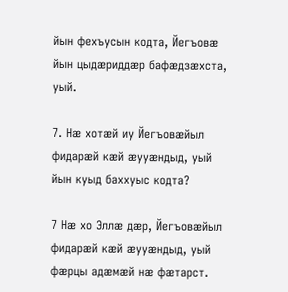йын фехъусын кодта, Йегъовӕ йын цыдӕриддӕр бафӕдзӕхста, уый.

7. Нӕ хотӕй иу Йегъовӕйыл фидарӕй кӕй ӕууӕндыд, уый йын куыд баххуыс кодта?

7 Нӕ хо Эллӕ дӕр, Йегъовӕйыл фидарӕй кӕй ӕууӕндыд, уый фӕрцы адӕмӕй нӕ фӕтарст.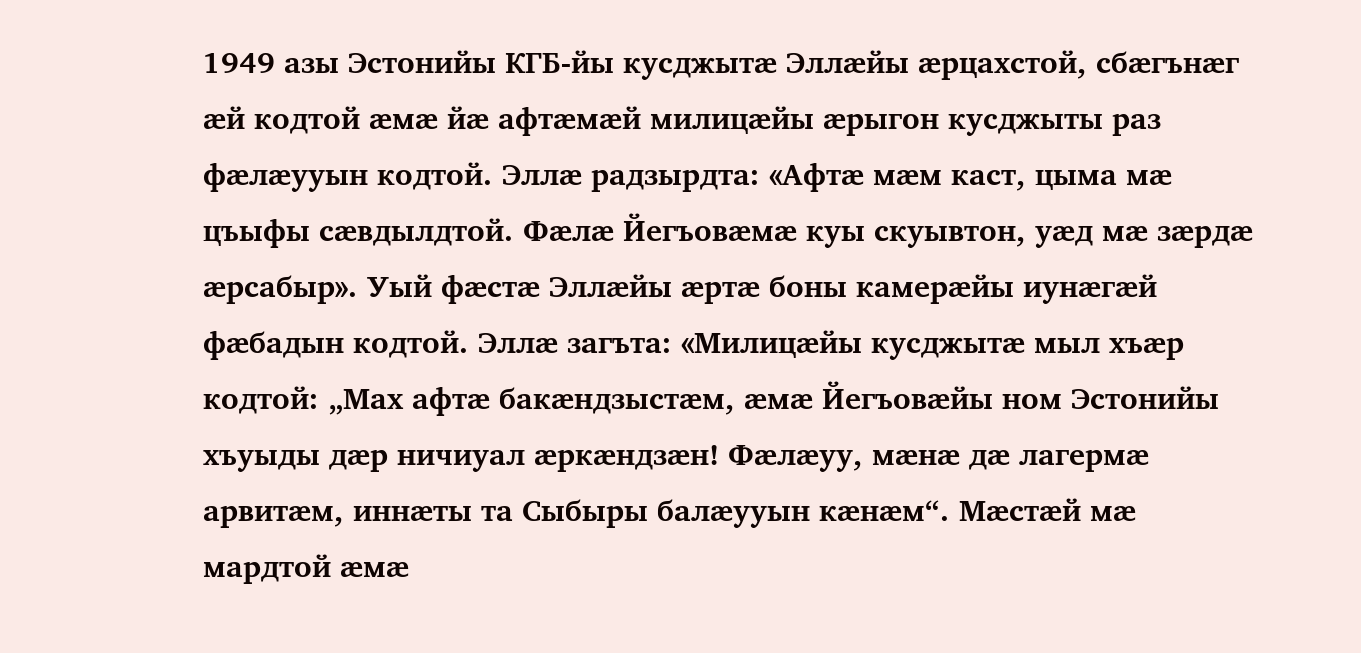1949 азы Эстонийы КГБ-йы кусджытӕ Эллӕйы ӕрцахстой, сбӕгънӕг ӕй кодтой ӕмӕ йӕ афтӕмӕй милицӕйы ӕрыгон кусджыты раз фӕлӕууын кодтой. Эллӕ радзырдта: «Афтӕ мӕм каст, цыма мӕ цъыфы сӕвдылдтой. Фӕлӕ Йегъовӕмӕ куы скуывтон, уӕд мӕ зӕрдӕ ӕрсабыр». Уый фӕстӕ Эллӕйы ӕртӕ боны камерӕйы иунӕгӕй фӕбадын кодтой. Эллӕ загъта: «Милицӕйы кусджытӕ мыл хъӕр кодтой: „Мах афтӕ бакӕндзыстӕм, ӕмӕ Йегъовӕйы ном Эстонийы хъуыды дӕр ничиуал ӕркӕндзӕн! Фӕлӕуу, мӕнӕ дӕ лагермӕ арвитӕм, иннӕты та Сыбыры балӕууын кӕнӕм“. Мӕстӕй мӕ мардтой ӕмӕ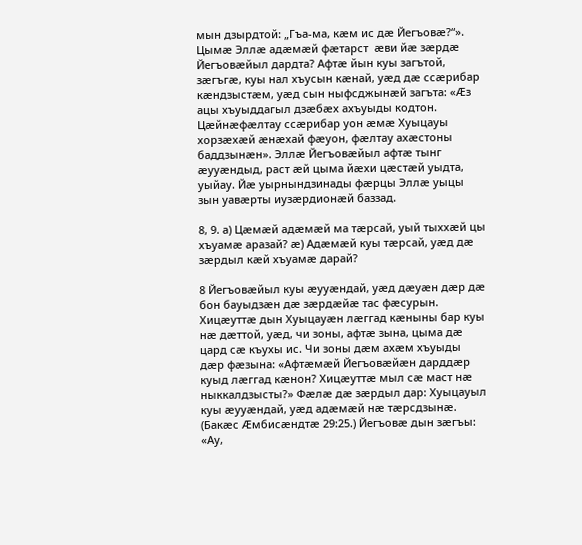мын дзырдтой: „Гъа-ма, кӕм ис дӕ Йегъовӕ?“». Цымӕ Эллӕ адӕмӕй фӕтарст  ӕви йӕ зӕрдӕ Йегъовӕйыл дардта? Афтӕ йын куы загътой, зӕгъгӕ, куы нал хъусын кӕнай, уӕд дӕ ссӕрибар кӕндзыстӕм, уӕд сын ныфсджынӕй загъта: «Ӕз ацы хъуыддагыл дзӕбӕх ахъуыды кодтон. Цӕйнӕфӕлтау ссӕрибар уон ӕмӕ Хуыцауы хорзӕхӕй ӕнӕхай фӕуон, фӕлтау ахӕстоны баддзынӕн». Эллӕ Йегъовӕйыл афтӕ тынг ӕууӕндыд, раст ӕй цыма йӕхи цӕстӕй уыдта, уыйау. Йӕ уырнындзинады фӕрцы Эллӕ уыцы зын уавӕрты иузӕрдионӕй баззад.

8, 9. а) Цӕмӕй адӕмӕй ма тӕрсай, уый тыххӕй цы хъуамӕ аразай? ӕ) Адӕмӕй куы тӕрсай, уӕд дӕ зӕрдыл кӕй хъуамӕ дарай?

8 Йегъовӕйыл куы ӕууӕндай, уӕд дӕуӕн дӕр дӕ бон бауыдзӕн дӕ зӕрдӕйӕ тас фӕсурын. Хицӕуттӕ дын Хуыцауӕн лӕггад кӕныны бар куы нӕ дӕттой, уӕд, чи зоны, афтӕ зына, цыма дӕ цард сӕ къухы ис. Чи зоны дӕм ахӕм хъуыды дӕр фӕзына: «Афтӕмӕй Йегъовӕйӕн дарддӕр куыд лӕггад кӕнон? Хицӕуттӕ мыл сӕ маст нӕ ныккалдзысты?» Фӕлӕ дӕ зӕрдыл дар: Хуыцауыл куы ӕууӕндай, уӕд адӕмӕй нӕ тӕрсдзынӕ. (Бакӕс Ӕмбисӕндтӕ 29:25.) Йегъовӕ дын зӕгъы: «Ау,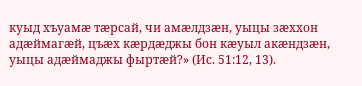куыд хъуамӕ тӕрсай, чи амӕлдзӕн, уыцы зӕххон адӕймагӕй, цъӕх кӕрдӕджы бон кӕуыл акӕндзӕн, уыцы адӕймаджы фыртӕй?» (Ис. 51:12, 13).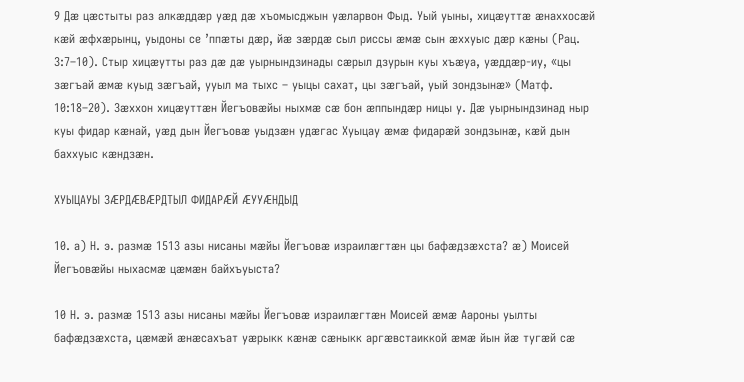9 Дӕ цӕстыты раз алкӕддӕр уӕд дӕ хъомысджын уӕларвон Фыд. Уый уыны, хицӕуттӕ ӕнаххосӕй кӕй ӕфхӕрынц, уыдоны се ’ппӕты дӕр, йӕ зӕрдӕ сыл риссы ӕмӕ сын ӕххуыс дӕр кӕны (Рац. 3:7–10). Стыр хицӕутты раз дӕ дӕ уырнындзинады сӕрыл дзурын куы хъӕуа, уӕддӕр-иу, «цы зӕгъай ӕмӕ куыд зӕгъай, ууыл ма тыхс – уыцы сахат, цы зӕгъай, уый зондзынӕ» (Матф. 10:18–20). Зӕххон хицӕуттӕн Йегъовӕйы ныхмӕ сӕ бон ӕппындӕр ницы у. Дӕ уырнындзинад ныр куы фидар кӕнай, уӕд дын Йегъовӕ уыдзӕн удӕгас Хуыцау ӕмӕ фидарӕй зондзынӕ, кӕй дын баххуыс кӕндзӕн.

ХУЫЦАУЫ ЗӔРДӔВӔРДТЫЛ ФИДАРӔЙ ӔУУӔНДЫД

10. а) Н. э. размӕ 1513 азы нисаны мӕйы Йегъовӕ израилӕгтӕн цы бафӕдзӕхста? ӕ) Моисей Йегъовӕйы ныхасмӕ цӕмӕн байхъуыста?

10 Н. э. размӕ 1513 азы нисаны мӕйы Йегъовӕ израилӕгтӕн Моисей ӕмӕ Аароны уылты бафӕдзӕхста, цӕмӕй ӕнӕсахъат уӕрыкк кӕнӕ сӕныкк аргӕвстаиккой ӕмӕ йын йӕ тугӕй сӕ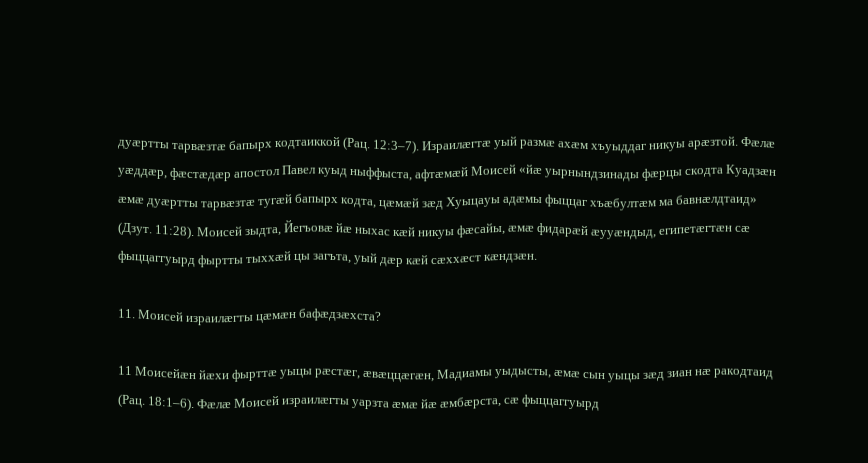дуӕртты тарвӕзтӕ бапырх кодтаиккой (Рац. 12:3–7). Израилӕгтӕ уый размӕ ахӕм хъуыддаг никуы арӕзтой. Фӕлӕ уӕддӕр, фӕстӕдӕр апостол Павел куыд ныффыста, афтӕмӕй Моисей «йӕ уырнындзинады фӕрцы скодта Куадзӕн ӕмӕ дуӕртты тарвӕзтӕ тугӕй бапырх кодта, цӕмӕй зӕд Хуыцауы адӕмы фыццаг хъӕбултӕм ма бавнӕлдтаид» (Дзут. 11:28). Моисей зыдта, Йегъовӕ йӕ ныхас кӕй никуы фӕсайы, ӕмӕ фидарӕй ӕууӕндыд, египетӕгтӕн сӕ фыццаггуырд фыртты тыххӕй цы загъта, уый дӕр кӕй сӕххӕст кӕндзӕн.

11. Моисей израилӕгты цӕмӕн бафӕдзӕхста?

11 Моисейӕн йӕхи фырттӕ уыцы рӕстӕг, ӕвӕццӕгӕн, Мадиамы уыдысты, ӕмӕ сын уыцы зӕд зиан нӕ ракодтаид (Рац. 18:1–6). Фӕлӕ Моисей израилӕгты уарзта ӕмӕ йӕ ӕмбӕрста, сӕ фыццаггуырд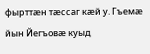фырттӕн тӕссаг кӕй у. Гъемӕ йын Йегъовӕ куыд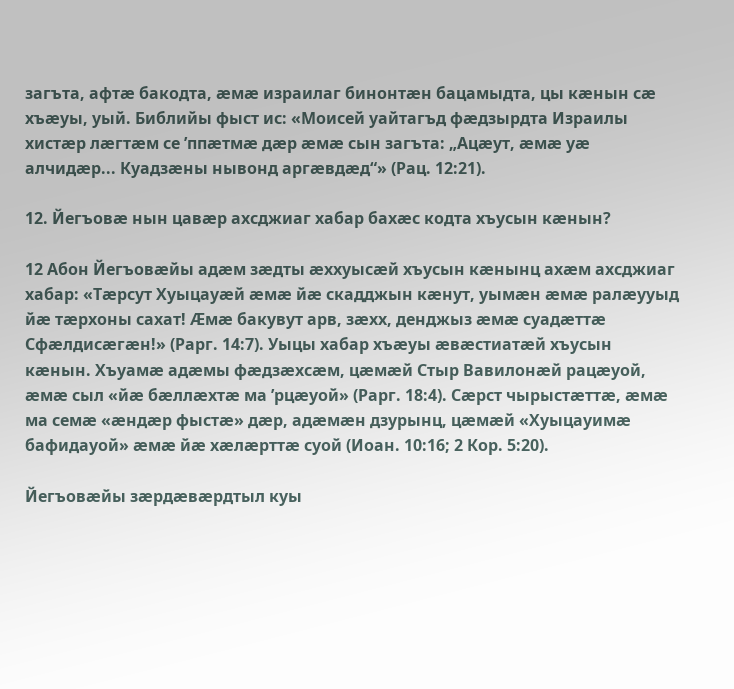загъта, афтӕ бакодта, ӕмӕ израилаг бинонтӕн бацамыдта, цы кӕнын сӕ хъӕуы, уый. Библийы фыст ис: «Моисей уайтагъд фӕдзырдта Израилы хистӕр лӕгтӕм се ’ппӕтмӕ дӕр ӕмӕ сын загъта: „Ацӕут, ӕмӕ уӕ алчидӕр... Куадзӕны нывонд аргӕвдӕд“» (Рац. 12:21).

12. Йегъовӕ нын цавӕр ахсджиаг хабар бахӕс кодта хъусын кӕнын?

12 Абон Йегъовӕйы адӕм зӕдты ӕххуысӕй хъусын кӕнынц ахӕм ахсджиаг хабар: «Тӕрсут Хуыцауӕй ӕмӕ йӕ скадджын кӕнут, уымӕн ӕмӕ ралӕууыд йӕ тӕрхоны сахат! Ӕмӕ бакувут арв, зӕхх, денджыз ӕмӕ суадӕттӕ Сфӕлдисӕгӕн!» (Рарг. 14:7). Уыцы хабар хъӕуы ӕвӕстиатӕй хъусын кӕнын. Хъуамӕ адӕмы фӕдзӕхсӕм, цӕмӕй Стыр Вавилонӕй рацӕуой, ӕмӕ сыл «йӕ бӕллӕхтӕ ма ’рцӕуой» (Рарг. 18:4). Сӕрст чырыстӕттӕ, ӕмӕ ма семӕ «ӕндӕр фыстӕ» дӕр, адӕмӕн дзурынц, цӕмӕй «Хуыцауимӕ бафидауой» ӕмӕ йӕ хӕлӕрттӕ суой (Иоан. 10:16; 2 Кор. 5:20).

Йегъовӕйы зӕрдӕвӕрдтыл куы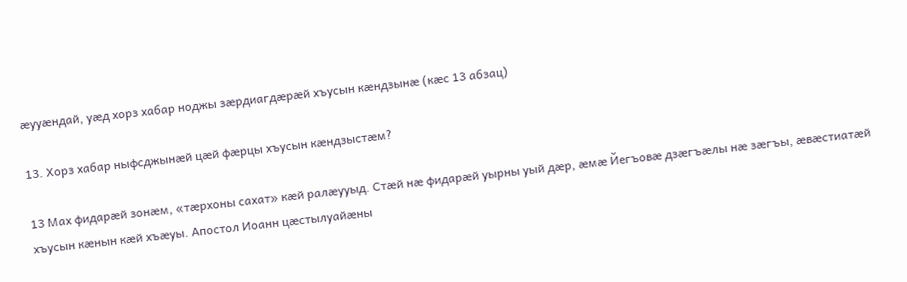ӕууӕндай, уӕд хорз хабар ноджы зӕрдиагдӕрӕй хъусын кӕндзынӕ (кӕс 13 абзац)

13. Хорз хабар ныфсджынӕй цӕй фӕрцы хъусын кӕндзыстӕм?

13 Мах фидарӕй зонӕм, «тӕрхоны сахат» кӕй ралӕууыд. Стӕй нӕ фидарӕй уырны уый дӕр, ӕмӕ Йегъовӕ дзӕгъӕлы нӕ зӕгъы, ӕвӕстиатӕй  хъусын кӕнын кӕй хъӕуы. Апостол Иоанн цӕстылуайӕны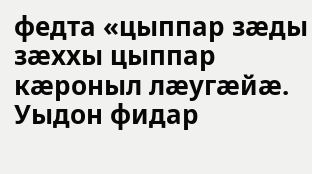федта «цыппар зӕды зӕххы цыппар кӕроныл лӕугӕйӕ. Уыдон фидар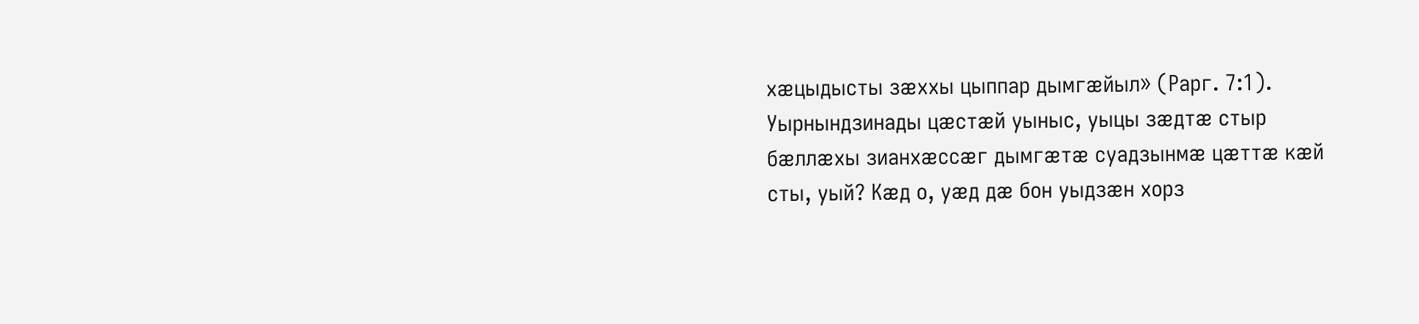хӕцыдысты зӕххы цыппар дымгӕйыл» (Рарг. 7:1). Уырнындзинады цӕстӕй уыныс, уыцы зӕдтӕ стыр бӕллӕхы зианхӕссӕг дымгӕтӕ суадзынмӕ цӕттӕ кӕй сты, уый? Кӕд о, уӕд дӕ бон уыдзӕн хорз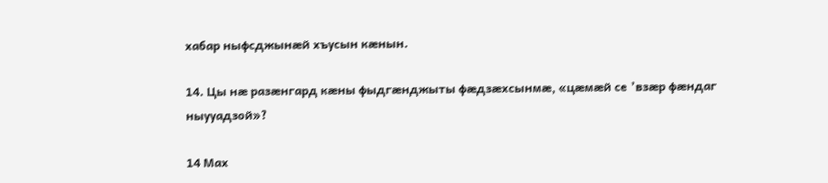хабар ныфсджынӕй хъусын кӕнын.

14. Цы нӕ разӕнгард кӕны фыдгӕнджыты фӕдзӕхсынмӕ, «цӕмӕй се ’взӕр фӕндаг ныууадзой»?

14 Мах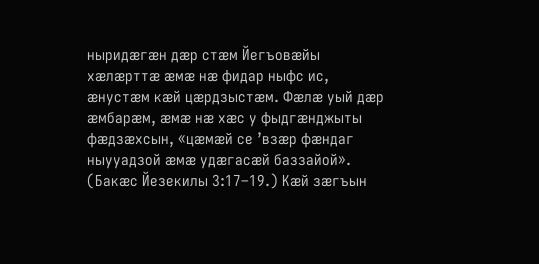ныридӕгӕн дӕр стӕм Йегъовӕйы хӕлӕрттӕ ӕмӕ нӕ фидар ныфс ис, ӕнустӕм кӕй цӕрдзыстӕм. Фӕлӕ уый дӕр ӕмбарӕм, ӕмӕ нӕ хӕс у фыдгӕнджыты фӕдзӕхсын, «цӕмӕй се ’взӕр фӕндаг ныууадзой ӕмӕ удӕгасӕй баззайой». (Бакӕс Йезекилы 3:17–19.) Кӕй зӕгъын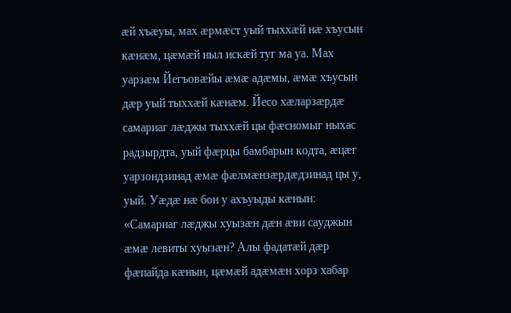ӕй хъӕуы, мах ӕрмӕст уый тыххӕй нӕ хъусын кӕнӕм, цӕмӕй ныл искӕй туг ма уа. Мах уарзӕм Йегъовӕйы ӕмӕ адӕмы, ӕмӕ хъусын дӕр уый тыххӕй кӕнӕм. Йесо хӕларзӕрдӕ самариаг лӕджы тыххӕй цы фӕсномыг ныхас радзырдта, уый фӕрцы бамбарын кодта, ӕцӕг уарзондзинад ӕмӕ фӕлмӕнзӕрдӕдзинад цы у, уый. Уӕдӕ нӕ бон у ахъуыды кӕнын: «Самариаг лӕджы хуызӕн дӕн ӕви сауджын ӕмӕ левиты хуызӕн? Алы фадатӕй дӕр фӕпайда кӕнын, цӕмӕй адӕмӕн хорз хабар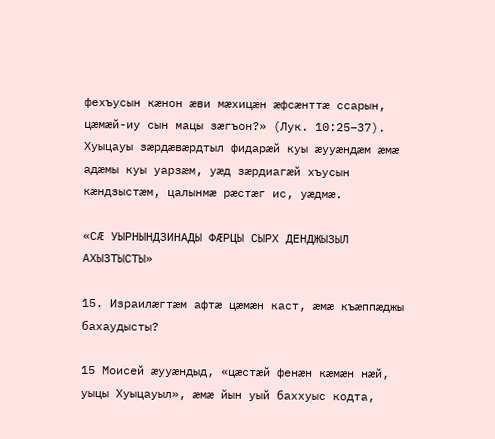фехъусын кӕнон ӕви мӕхицӕн ӕфсӕнттӕ ссарын, цӕмӕй-иу сын мацы зӕгъон?» (Лук. 10:25–37). Хуыцауы зӕрдӕвӕрдтыл фидарӕй куы ӕууӕндӕм ӕмӕ адӕмы куы уарзӕм, уӕд зӕрдиагӕй хъусын кӕндзыстӕм, цалынмӕ рӕстӕг ис, уӕдмӕ.

«СӔ УЫРНЫНДЗИНАДЫ ФӔРЦЫ СЫРХ ДЕНДЖЫЗЫЛ АХЫЗТЫСТЫ»

15. Израилӕгтӕм афтӕ цӕмӕн каст, ӕмӕ къӕппӕджы бахаудысты?

15 Моисей ӕууӕндыд, «цӕстӕй фенӕн кӕмӕн нӕй, уыцы Хуыцауыл», ӕмӕ йын уый баххуыс кодта,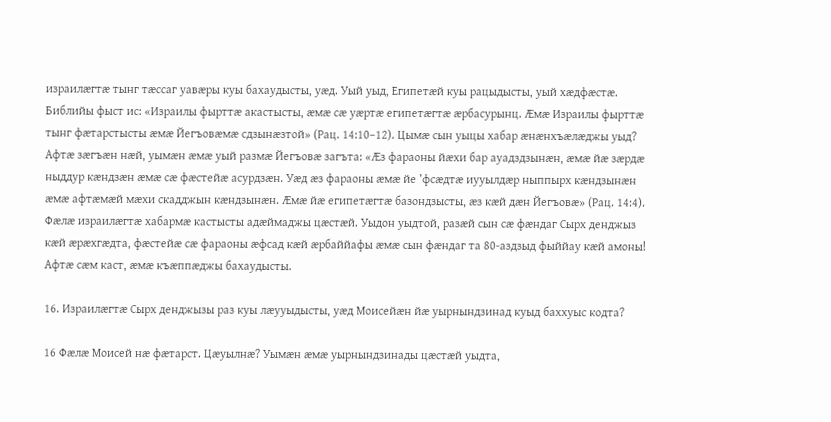израилӕгтӕ тынг тӕссаг уавӕры куы бахаудысты, уӕд. Уый уыд, Египетӕй куы рацыдысты, уый хӕдфӕстӕ.  Библийы фыст ис: «Израилы фырттӕ акастысты, ӕмӕ сӕ уӕртӕ египетӕгтӕ ӕрбасурынц. Ӕмӕ Израилы фырттӕ тынг фӕтарстысты ӕмӕ Йегъовӕмӕ сдзынӕзтой» (Рац. 14:10–12). Цымӕ сын уыцы хабар ӕнӕнхъӕлӕджы уыд? Афтӕ зӕгъӕн нӕй, уымӕн ӕмӕ уый размӕ Йегъовӕ загъта: «Ӕз фараоны йӕхи бар ауадздзынӕн, ӕмӕ йӕ зӕрдӕ ныддур кӕндзӕн ӕмӕ сӕ фӕстейӕ асурдзӕн. Уӕд ӕз фараоны ӕмӕ йе ’фсӕдтӕ иууылдӕр ныппырх кӕндзынӕн ӕмӕ афтӕмӕй мӕхи скадджын кӕндзынӕн. Ӕмӕ йӕ египетӕгтӕ базондзысты, ӕз кӕй дӕн Йегъовӕ» (Рац. 14:4). Фӕлӕ израилӕгтӕ хабармӕ кастысты адӕймаджы цӕстӕй. Уыдон уыдтой, разӕй сын сӕ фӕндаг Сырх денджыз кӕй ӕрӕхгӕдта, фӕстейӕ сӕ фараоны ӕфсад кӕй ӕрбаййафы ӕмӕ сын фӕндаг та 80-аздзыд фыййау кӕй амоны! Афтӕ сӕм каст, ӕмӕ къӕппӕджы бахаудысты.

16. Израилӕгтӕ Сырх денджызы раз куы лӕууыдысты, уӕд Моисейӕн йӕ уырнындзинад куыд баххуыс кодта?

16 Фӕлӕ Моисей нӕ фӕтарст. Цӕуылнӕ? Уымӕн ӕмӕ уырнындзинады цӕстӕй уыдта,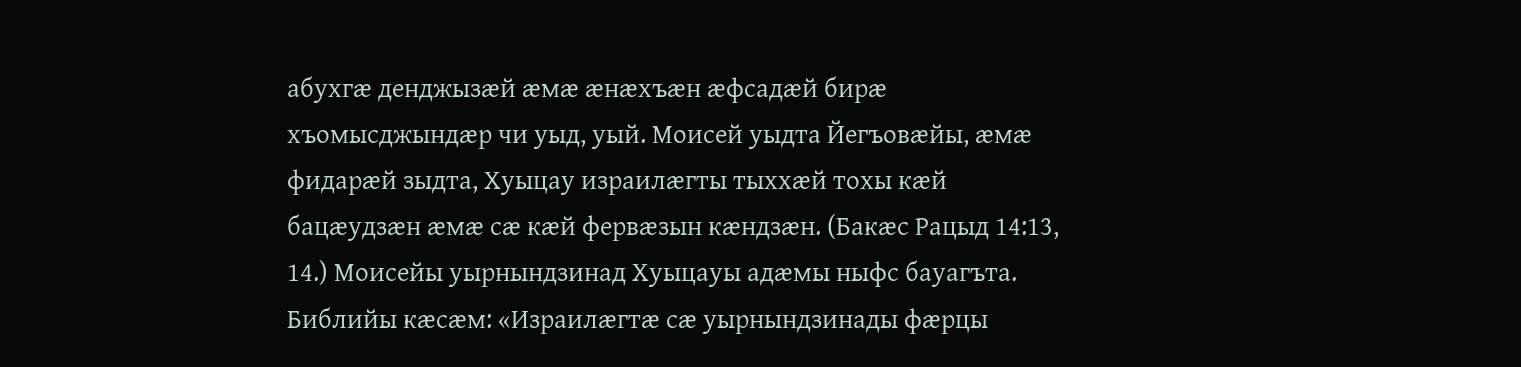абухгӕ денджызӕй ӕмӕ ӕнӕхъӕн ӕфсадӕй бирӕ хъомысджындӕр чи уыд, уый. Моисей уыдта Йегъовӕйы, ӕмӕ фидарӕй зыдта, Хуыцау израилӕгты тыххӕй тохы кӕй бацӕудзӕн ӕмӕ сӕ кӕй фервӕзын кӕндзӕн. (Бакӕс Рацыд 14:13, 14.) Моисейы уырнындзинад Хуыцауы адӕмы ныфс бауагъта. Библийы кӕсӕм: «Израилӕгтӕ сӕ уырнындзинады фӕрцы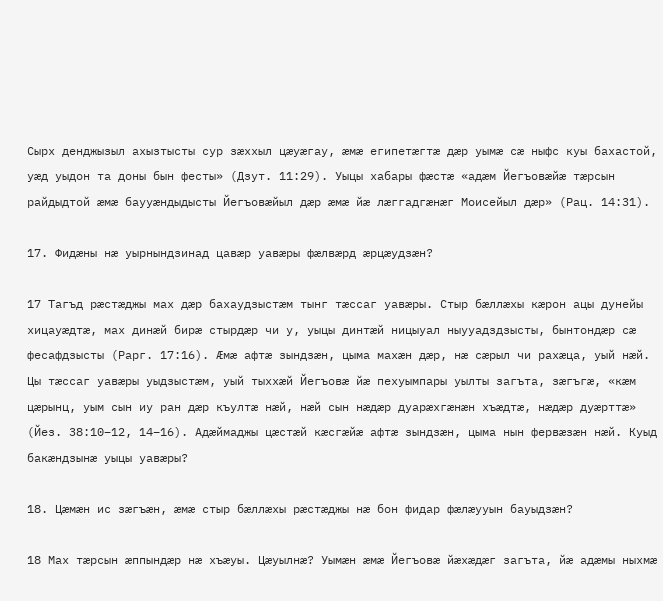Сырх денджызыл ахызтысты сур зӕххыл цӕуӕгау, ӕмӕ египетӕгтӕ дӕр уымӕ сӕ ныфс куы бахастой, уӕд уыдон та доны бын фесты» (Дзут. 11:29). Уыцы хабары фӕстӕ «адӕм Йегъовӕйӕ тӕрсын райдыдтой ӕмӕ баууӕндыдысты Йегъовӕйыл дӕр ӕмӕ йӕ лӕггадгӕнӕг Моисейыл дӕр» (Рац. 14:31).

17. Фидӕны нӕ уырнындзинад цавӕр уавӕры фӕлвӕрд ӕрцӕудзӕн?

17 Тагъд рӕстӕджы мах дӕр бахаудзыстӕм тынг тӕссаг уавӕры. Стыр бӕллӕхы кӕрон ацы дунейы хицауӕдтӕ, мах динӕй бирӕ стырдӕр чи у, уыцы динтӕй ницыуал ныууадздзысты, бынтондӕр сӕ фесафдзысты (Рарг. 17:16). Ӕмӕ афтӕ зындзӕн, цыма махӕн дӕр, нӕ сӕрыл чи рахӕца, уый нӕй. Цы тӕссаг уавӕры уыдзыстӕм, уый тыххӕй Йегъовӕ йӕ пехуымпары уылты загъта, зӕгъгӕ, «кӕм цӕрынц, уым сын иу ран дӕр къултӕ нӕй, нӕй сын нӕдӕр дуарӕхгӕнӕн хъӕдтӕ, нӕдӕр дуӕрттӕ» (Йез. 38:10–12, 14–16). Адӕймаджы цӕстӕй кӕсгӕйӕ афтӕ зындзӕн, цыма нын фервӕзӕн нӕй. Куыд бакӕндзынӕ уыцы уавӕры?

18. Цӕмӕн ис зӕгъӕн, ӕмӕ стыр бӕллӕхы рӕстӕджы нӕ бон фидар фӕлӕууын бауыдзӕн?

18 Мах тӕрсын ӕппындӕр нӕ хъӕуы. Цӕуылнӕ? Уымӕн ӕмӕ Йегъовӕ йӕхӕдӕг загъта, йӕ адӕмы ныхмӕ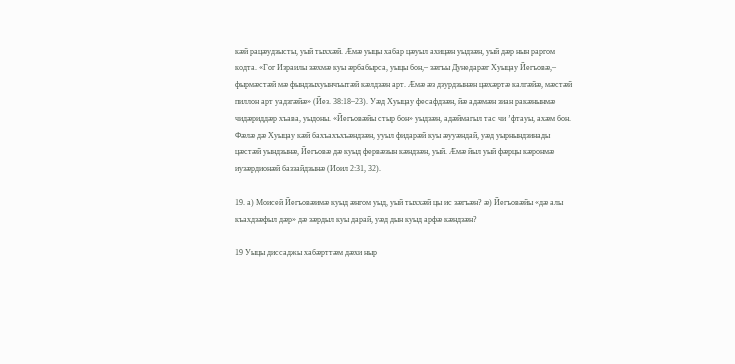кӕй рацӕудзысты, уый тыххӕй. Ӕмӕ уыцы хабар цӕуыл ахицӕн уыдзӕн, уый дӕр нын раргом кодта. «Гог Израилы зӕхмӕ куы ӕрбабырса, уыцы бон,– зӕгъы Дунедарӕг Хуыцау Йегъовӕ,– фырмӕстӕй мӕ фындзыхуынчъытӕй кӕлдзӕн арт. Ӕмӕ ӕз дзурдзынӕн цӕхӕртӕ калгӕйӕ, мӕстӕй пиллон арт уадзгӕйӕ» (Йез. 38:18–23). Уӕд Хуыцау фесафдзӕн, йӕ адӕмӕн зиан ракӕнынмӕ чидӕриддӕр хъава, уыдоны. «Йегъовӕйы стыр бон» уыдзӕн, адӕймагыл тас чи ’фтауы, ахӕм бон. Фӕлӕ дӕ Хуыцау кӕй бахъахъхъӕндзӕн, ууыл фидарӕй куы ӕууӕндай, уӕд уырнындзинады цӕстӕй уындзынӕ, Йегъовӕ дӕ куыд фервӕзын кӕндзӕн, уый. Ӕмӕ йыл уый фӕрцы кӕронмӕ иузӕрдионӕй баззайдзынӕ (Иоил 2:31, 32).

19. а) Моисей Йегъовӕимӕ куыд ӕнгом уыд, уый тыххӕй цы ис зӕгъӕн? ӕ) Йегъовӕйы «дӕ алы къахдзӕфыл дӕр» дӕ зӕрдыл куы дарай, уӕд дын куыд арфӕ кӕндзӕн?

19 Уыцы диссаджы хабӕрттӕм дӕхи ныр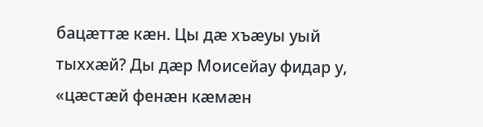бацӕттӕ кӕн. Цы дӕ хъӕуы уый тыххӕй? Ды дӕр Моисейау фидар у, «цӕстӕй фенӕн кӕмӕн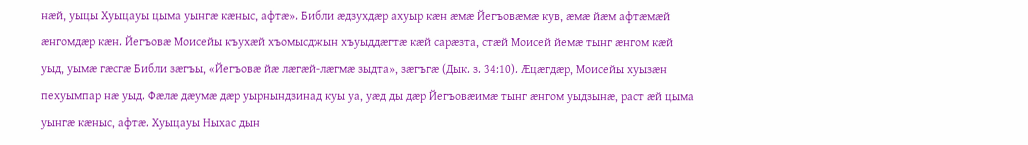нӕй, уыцы Хуыцауы цыма уынгӕ кӕныс, афтӕ». Библи ӕдзухдӕр ахуыр кӕн ӕмӕ Йегъовӕмӕ кув, ӕмӕ йӕм афтӕмӕй ӕнгомдӕр кӕн. Йегъовӕ Моисейы къухӕй хъомысджын хъуыддӕгтӕ кӕй сарӕзта, стӕй Моисей йемӕ тынг ӕнгом кӕй уыд, уымӕ гӕсгӕ Библи зӕгъы, «Йегъовӕ йӕ лӕгӕй-лӕгмӕ зыдта», зӕгъгӕ (Дык. з. 34:10). Ӕцӕгдӕр, Моисейы хуызӕн пехуымпар нӕ уыд. Фӕлӕ дӕумӕ дӕр уырнындзинад куы уа, уӕд ды дӕр Йегъовӕимӕ тынг ӕнгом уыдзынӕ, раст ӕй цыма уынгӕ кӕныс, афтӕ. Хуыцауы Ныхас дын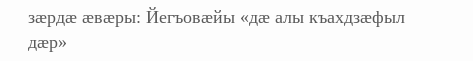зӕрдӕ ӕвӕры: Йегъовӕйы «дӕ алы къахдзӕфыл дӕр»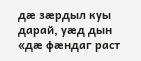дӕ зӕрдыл куы дарай, уӕд дын «дӕ фӕндаг раст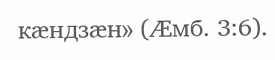кӕндзӕн» (Ӕмб. 3:6).